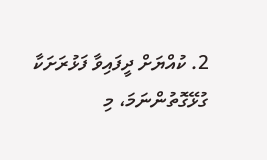2. ކުއްޔަށް ދީފައިވާ ފަޅުރަށަކާ ގުޅޭގޮތުންނަމަ، މި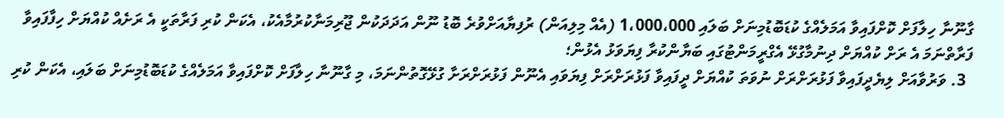ގާނޫނާ ހިލާފަށް ކޮށްފައިވާ އަމަލެއްގެ ކުޑަބޮޑުމިނަށް ބަލައި 1،000،000 (އެއް މިލިއަން) ރުފިޔާއަށްވުރެ ބޮޑު ނޫން އަދަދަކުން ޖޫރިމަނާކުރުމާއެކު، އެކަން ކުރި ފަރާތަކީ އެ ރަށެއް ކުއްޔަށް ހިފާފައިވާ ފަރާތްނަމަ އެ ރަށް ކުއްޔަށް ދިނުމާގުޅޭ އެގްރީމަންޓުގައި ބަޔާންކުރާ ފިޔަވަޅު އެޅުން؛
  3. ވަރުވާއަށް ލިޔެދީފައިވާ ފަޅުރަށްރަށް ނުވަތަ ކުއްޔަށް ދީފައިވާ ފަޅުރަށްރަށް ފިޔަވައި އެނޫން ފަޅުރަށްރަށާ ގުޅޭގޮތުންނަމަ، މި ގާނޫނާ ހިލާފަށް ކޮށްފައިވާ އަމަލެއްގެ ކުޑަބޮޑުމިނަށް ބަލައި، އެކަން ކުރި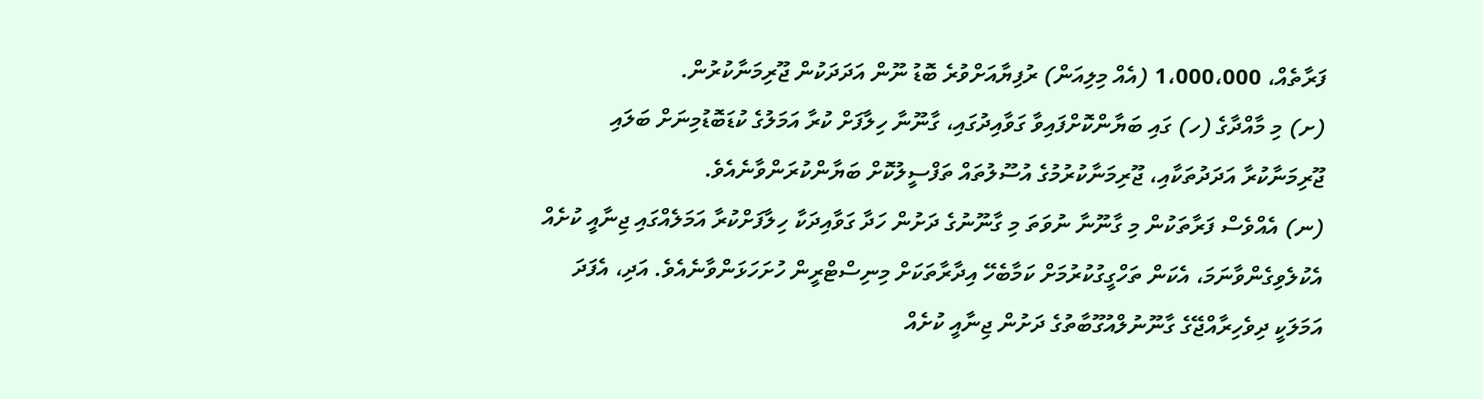ފަރާތެއް، 1،000،000 (އެއް މިލިއަން) ރުފިޔާއަށްވުރެ ބޮޑު ނޫން އަދަދަކުން ޖޫރިމަނާކުރުން.
(ށ) މި މާއްދާގެ (ހ) ގައި ބަޔާންކޮށްފައިވާ ގަވާއިދުގައި، ގާނޫނާ ހިލާފަށް ކުރާ އަމަލުގެ ކުޑަބޮޑުމިނަށް ބަލައި ޖޫރިމަނާކުރާ އަދަދުތަކާއި، ޖޫރިމަނާކުރުމުގެ އުސޫލުތައް ތަފްސީލުކޮށް ބަޔާންކުރަންވާނެއެވެ.
(ނ) އެއްވެސް ފަރާތަކުން މި ގާނޫނާ ނުވަތަ މި ގާނޫނުގެ ދަށުން ހަދާ ގަވާއިދަކާ ހިލާފަށްކުރާ އަމަލެއްގައި ޖިނާއީ ކުށެއް އެކުލެވިގެންވާނަމަ، އެކަން ތަހްގީގުކުރުމަށް ކަމާބެހޭ އިދާރާތަކަށް މިނިސްޓްރީން ހުށަހަޅަންވާނެއެވެ. އަދި، އެފަދަ އަމަލަކީ ދިވެހިރާއްޖޭގެ ގާނޫނުލްއުގޫބާތުގެ ދަށުން ޖިނާއީ ކުށެއް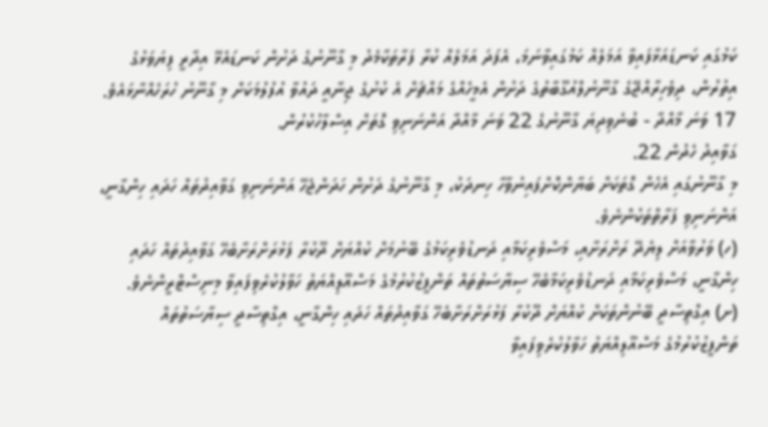ކަމުގައި ކަނޑައަޅާފައިވާ އަމަލެއް ކަމުގައިވާނަމަ، އެފަދަ އަމަލެއް ކުރާ ފަރާތަކާމެދު މި ގާނޫނުގެ ދަށުން ކަނޑައެޅޭ އިދާރީ ފިޔަވަޅުގެ އިތުރުން، ދިވެހިރާއްޖޭގެ ގާނޫނުލްއުގޫބާތުގެ ދަށުން އެމީހެއްގެ މައްޗަށް އެ ކުށުގެ ޖިނާއީ ދައުވާ އުފުލުމަކަށް މި ގާނޫނު ހުރަހެއްނާޅައެވެ.
17 ވަނަ މާއްދާ - ބުނެވިދިޔަ ގާނޫނުގެ 22 ވަނަ މާއްދާ އަންނަނިވި ގޮތަށް އިސްލާހުކުރުން.
ގަވާއިދު ހެދުން 22.
މި ގާނޫނުގައި އެހެން ގޮތަކަށް ބަޔާންކޮށްފައިނުވާހާ ހިނދަކު، މި ގާނޫނުގެ ދަށުން ހަދަންޖެހޭ އަންނަނިވި ގަވާއިދުތައް ހަދައި ހިންގާނީ، އަންނަނިވި ފަރާތްތަކުންނެވެ.
(ހ) ވަރުވާއަށް ލިޔެދޭ ރަށްރަށާއި، މަސްވެރިކަމާއި ދަނޑުވެރިކަމުގެ ބޭނުމަށް ކުއްޔަށް ދޫކުރާ ފަޅުރަށްރަށާބެހޭ ގަވާއިދުތައް ހަދައި ހިންގާނީ، މަސްވެރިކަމާއި ދަނޑުވެރިކަމާބެހޭ ސިޔާސަތުތައް ތަންފީޒުކުރުމުގެ މަސްއޫލިއްޔަތު ހަވާލުކުރެވިފައިވާ މިނިސްޓްރީންނެވެ.
(ށ) އިގްތިސާދީ ބޭނުންތަކަށް ކުއްޔަށް ދޫކުރާ ފަޅުރަށްރަށާބެހޭ ގަވާއިދުތައް ހަދައި ހިންގާނީ، އިގްތިސާދީ ސިޔާސަތުތައް ތަންފީޒުކުރުމުގެ މަސްއޫލިއްޔަތު ހަވާލުކުރެވިފައިވާ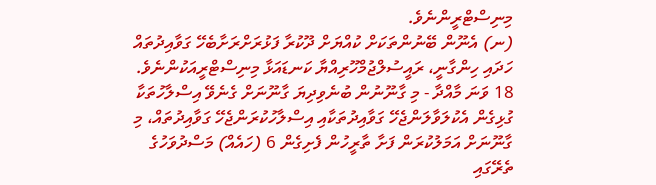މިނިސްޓްރީންނެވެ.
(ނ) އެނޫން ބޭނުންތަކަށް ކުއްޔަށް ދޫކުރާ ފަޅުރަށްރަށާބެހޭ ގަވާއިދުތައް ހަދައި ހިންގާނީ، ރައީސުލްޖުމްހޫރިއްޔާ ކަނޑައަޅާ މިނިސްޓްރީއަކުންނެވެ.
18 ވަނަ މާއްދާ - މި ގާނޫނުން ބުނެވިދިޔަ ގާނޫނަށް ގެނެވޭ އިސްލާހުތަކާ ގުޅިގެން އެކުލަވާލަންޖެހޭ ގަވާއިދުތަކާއި އިސްލާހުކުރަންޖެހޭ ގަވާއިދުތައް، މި ގާނޫނަށް އަމަލުކުރަން ފަށާ ތާރީހުން ފެށިގެން 6 (ހައެއް) މަސްދުވަހުގެ ތެރޭގައި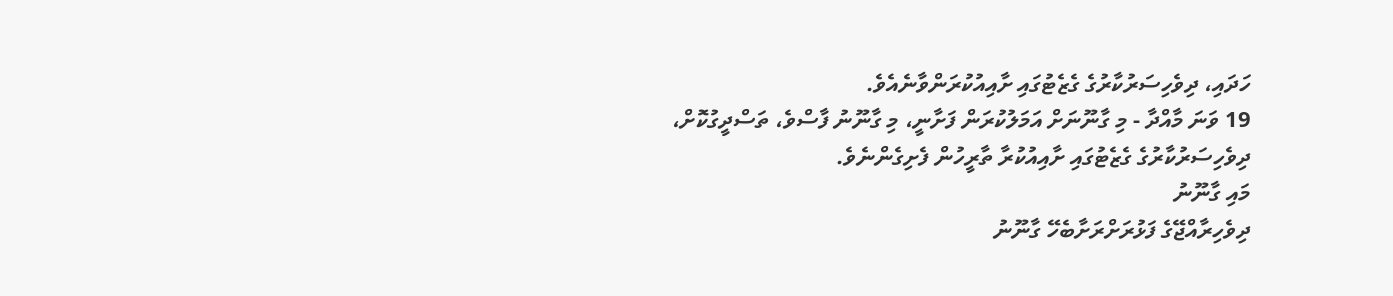ހަދައި، ދިވެހިސަރުކާރުގެ ގެޒެޓުގައި ށާއިއުކުރަންވާނެއެވެ.
19 ވަނަ މާއްދާ - މި ގާނޫނަށް އަމަލުކުރަން ފަށާނީ، މި ގާނޫނު ފާސްވެ، ތަސްދީގުކޮށް، ދިވެހިސަރުކާރުގެ ގެޒެޓުގައި ށާއިއުކުރާ ތާރީހުން ފެށިގެންނެވެ.
މައި ގާނޫނު
ދިވެހިރާއްޖޭގެ ފަޅުރަށްރަށާބެހޭ ގާނޫނު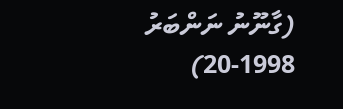(ގާނޫނު ނަންބަރު 1998-20)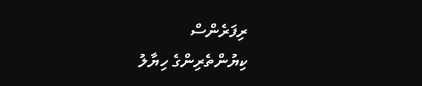ރިފަރެންސް
ކިޔުންތެރިންގެ ހިޔާލު